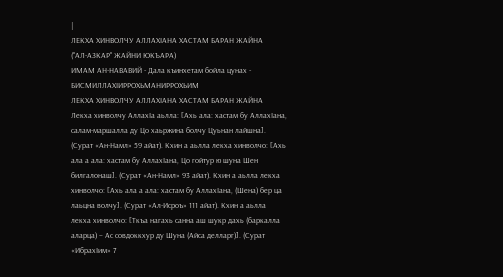|
ЛЕКХА ХИНВОЛЧУ АЛЛАХIАНА ХАСТАМ БАРАН ЖАЙНА
("АЛ-АЗКАР" ЖАЙНИ ЮКЪАРА)
ИМАМ АН-НАВАВИЙ - Дала къинхетам бойла цунах -
БИСМИЛЛАХIИРРОХЬМАНИРРОХЬИМ
ЛЕКХА ХИНВОЛЧУ АЛЛАХIАНА ХАСТАМ БАРАН ЖАЙНА
Лекха хинволчу АллахIа аьлла: [Ахь ала: хастам бу АллахIана, салам-маршалла ду Цо хаьржина болчу Цуьнан лайшна]. (Сурат «Ан-Намл» 59 айат). Кхин а аьлла лекха хинволчо: [Ахь ала а ала: хастам бу АллахIана, Цо гойтур ю шуна Шен билгалонаш]. (Сурат «Ан-Намл» 93 айат). Кхин а аьлла лекха хинволчо: [Ахь ала а ала: хастам бу АллахIана, (Шена) бер ца лаьцна волчу]. (Сурат «Ал-Исроъ» 111 айат). Кхин а аьлла лекха хинволчо: [Ткъа нагахь санна аш шукр дахь (баркалла аларца) – Ас совдоккхур ду Шуна (Айса делларг)]. (Сурат «ИбрахIим» 7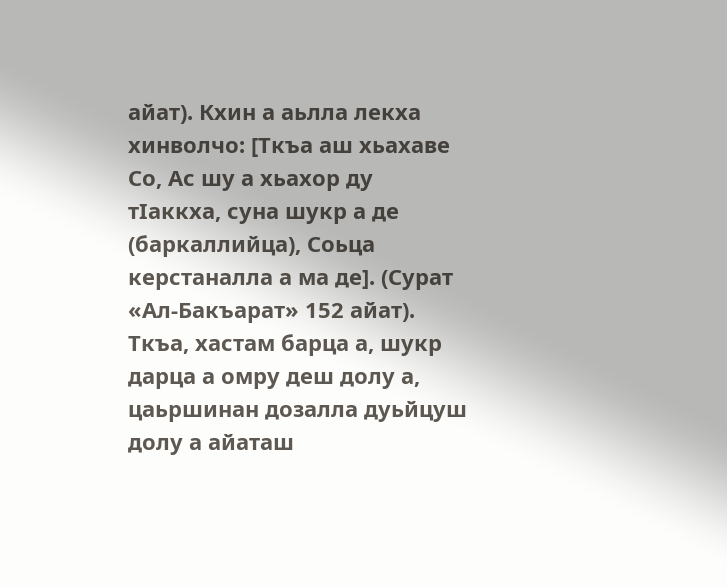айат). Кхин а аьлла лекха хинволчо: [Ткъа аш хьахаве Со, Ас шу а хьахор ду тIаккха, суна шукр а де (баркаллийца), Соьца керстаналла а ма де]. (Сурат «Ал-Бакъарат» 152 айат). Ткъа, хастам барца а, шукр дарца а омру деш долу а, цаьршинан дозалла дуьйцуш долу а айаташ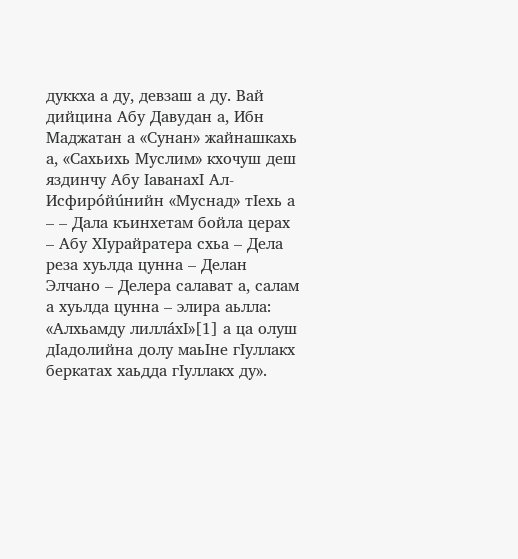дуккха а ду, девзаш а ду. Вай дийцина Абу Давудан а, Ибн Маджатан а «Сунан» жайнашкахь а, «Сахьихь Муслим» кхочуш деш яздинчу Абу IаванахI Ал-Исфирóйúнийн «Муснад» тIехь а – – Дала къинхетам бойла церах – Абу ХIурайратера схьа – Дела реза хуьлда цунна – Делан Элчано – Делера салават а, салам а хуьлда цунна – элира аьлла: «Алхьамду лиллáхI»[1] а ца олуш дIадолийна долу маьIне гIуллакх беркатах хаьдда гIуллакх ду».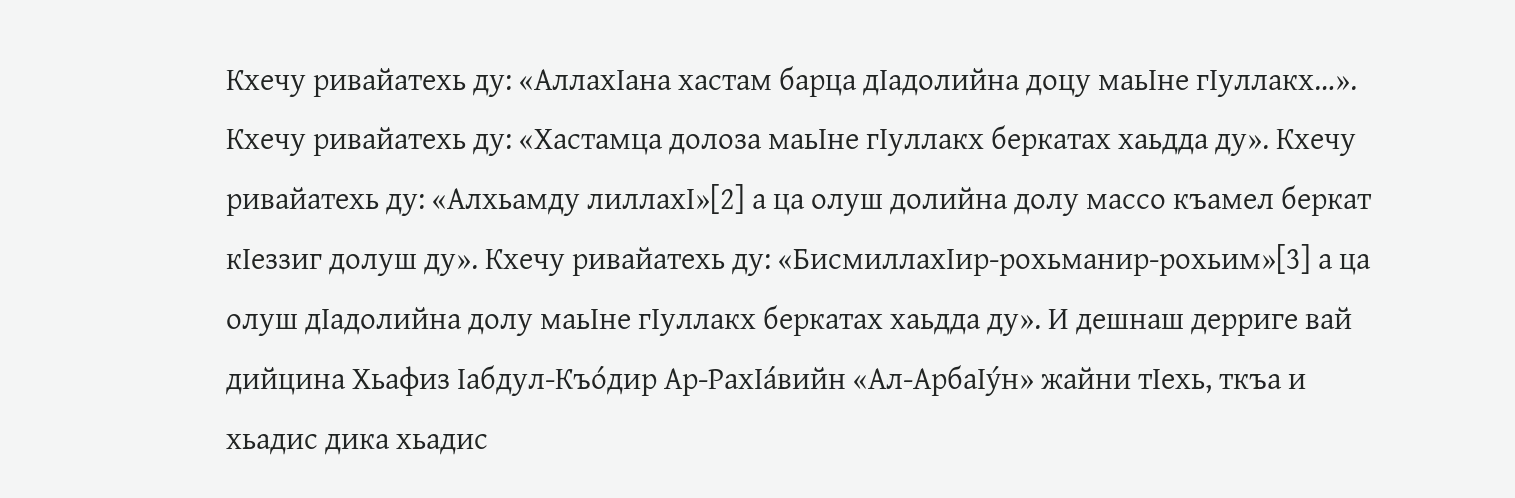Кхечу ривайатехь ду: «АллахIана хастам барца дIадолийна доцу маьIне гIуллакх…». Кхечу ривайатехь ду: «Хастамца долоза маьIне гIуллакх беркатах хаьдда ду». Кхечу ривайатехь ду: «Алхьамду лиллахI»[2] а ца олуш долийна долу массо къамел беркат кIеззиг долуш ду». Кхечу ривайатехь ду: «БисмиллахIир-рохьманир-рохьим»[3] а ца олуш дIадолийна долу маьIне гIуллакх беркатах хаьдда ду». И дешнаш дерриге вай дийцина Хьафиз Iабдул-Къóдир Ар-РахIáвийн «Ал-АрбаIýн» жайни тIехь, ткъа и хьадис дика хьадис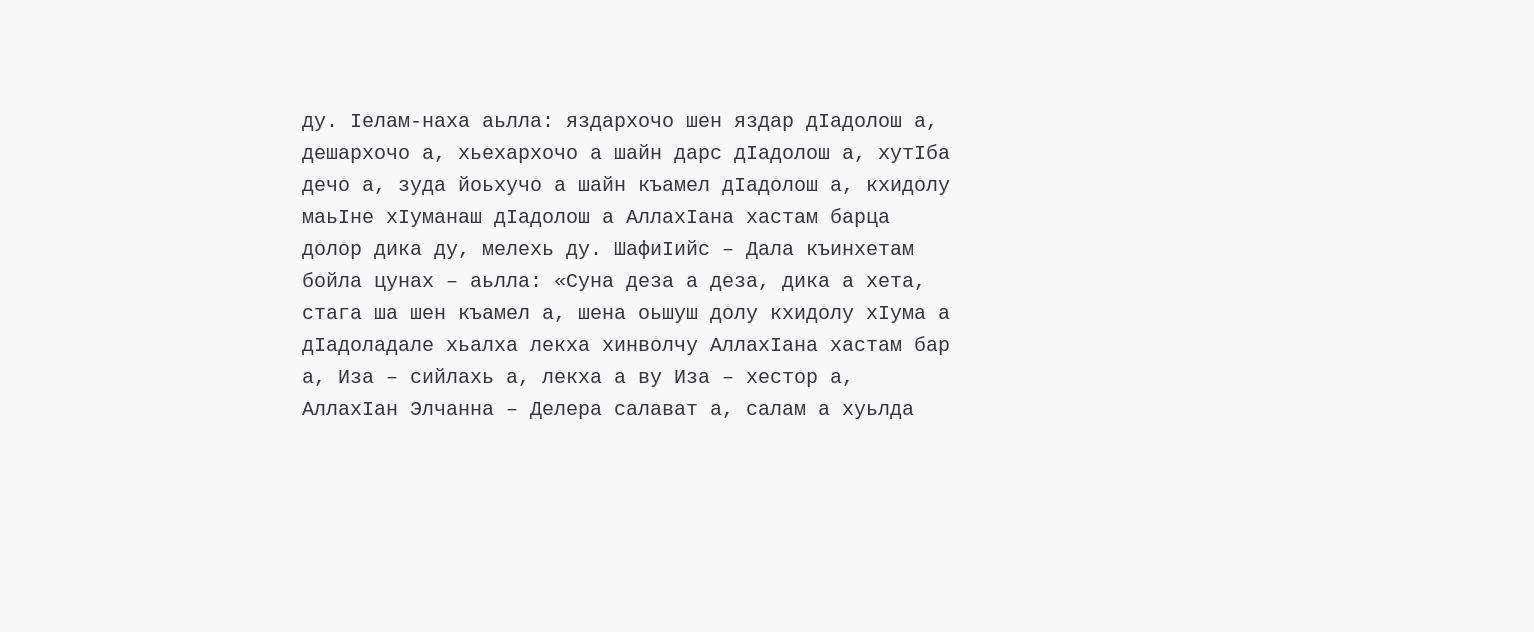ду. Iелам-наха аьлла: яздархочо шен яздар дIадолош а, дешархочо а, хьехархочо а шайн дарс дIадолош а, хутIба дечо а, зуда йоьхучо а шайн къамел дIадолош а, кхидолу маьIне хIуманаш дIадолош а АллахIана хастам барца долор дика ду, мелехь ду. ШафиIийс – Дала къинхетам бойла цунах – аьлла: «Суна деза а деза, дика а хета, стага ша шен къамел а, шена оьшуш долу кхидолу хIума а дIадоладале хьалха лекха хинволчу АллахIана хастам бар а, Иза – сийлахь а, лекха а ву Иза – хестор а, АллахIан Элчанна – Делера салават а, салам а хуьлда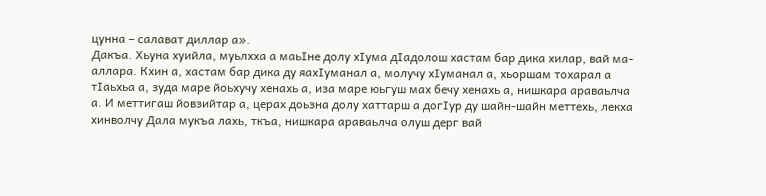цунна – салават диллар а».
Дакъа. Хьуна хуийла, муьлхха а маьIне долу хIума дIадолош хастам бар дика хилар, вай ма-аллара. Кхин а, хастам бар дика ду яахIуманал а, молучу хIуманал а, хьоршам тохарал а тIаьхьа а, зуда маре йоьхучу хенахь а, иза маре юьгуш мах бечу хенахь а, нишкара араваьлча а. И меттигаш йовзийтар а, церах доьзна долу хаттарш а догIур ду шайн-шайн меттехь, лекха хинволчу Дала мукъа лахь, ткъа, нишкара араваьлча олуш дерг вай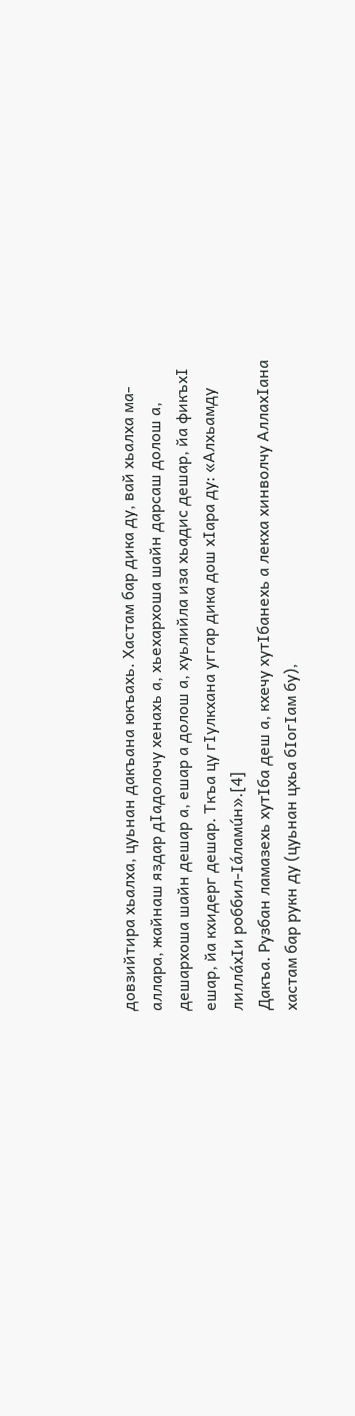довзийтира хьалха, цуьнан дакъана юкъахь. Хастам бар дика ду, вай хьалха ма-аллара, жайнаш яздар дIадолочу хенахь а, хьехархоша шайн дарсаш долош а, дешархоша шайн дешар а, ешар а долош а, хуьлийла иза хьадис дешар, йа фикъхI ешар, йа кхидерг дешар. Ткъа цу гIулкхана уггар дика дош хIара ду: «Алхьамду лиллáхIи роббил-Iáламúн».[4]
Дакъа. Рузбан ламазехь хутIба деш а, кхечу хутIбанехь а лекха хинволчу АллахIана хастам бар рукн ду (цуьнан цхьа бIогIам бу),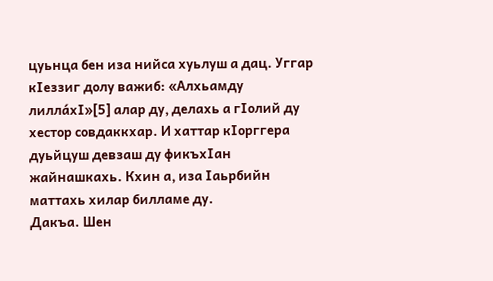цуьнца бен иза нийса хуьлуш а дац. Уггар кIеззиг долу важиб: «Алхьамду лиллáхI»[5] алар ду, делахь а гIолий ду хестор совдаккхар. И хаттар кIорггера дуьйцуш девзаш ду фикъхIан жайнашкахь. Кхин а, иза Iаьрбийн маттахь хилар билламе ду.
Дакъа. Шен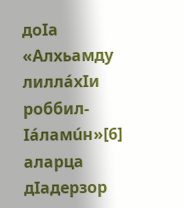доIа «Алхьамду лиллáхIи роббил-Iáламúн»[6] аларца дIадерзор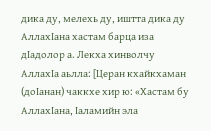дика ду, мелехь ду, иштта дика ду АллахIана хастам барца иза дIадолор а. Лекха хинволчу АллахIа аьлла: [Церан кхайкхаман (доIанан) чаккхе хир ю: «Хастам бу АллахIана, Iаламийн эла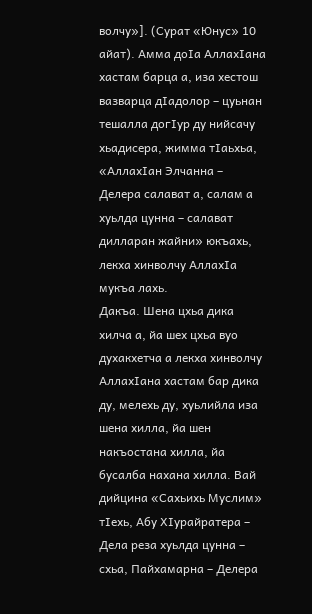волчу»]. (Сурат «Юнус» 10 айат). Амма доIа АллахIана хастам барца а, иза хестош вазварца дIадолор – цуьнан тешалла догIур ду нийсачу хьадисера, жимма тIаьхьа, «АллахIан Элчанна – Делера салават а, салам а хуьлда цунна – салават дилларан жайни» юкъахь, лекха хинволчу АллахIа мукъа лахь.
Дакъа. Шена цхьа дика хилча а, йа шех цхьа вуо духакхетча а лекха хинволчу АллахIана хастам бар дика ду, мелехь ду, хуьлийла иза шена хилла, йа шен накъостана хилла, йа бусалба нахана хилла. Вай дийцина «Сахьихь Муслим» тIехь, Абу ХIурайратера – Дела реза хуьлда цунна – схьа, Пайхамарна – Делера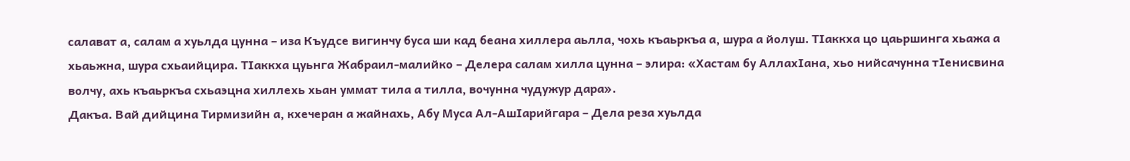салават а, салам а хуьлда цунна – иза Къудсе вигинчу буса ши кад беана хиллера аьлла, чохь къаьркъа а, шура а йолуш. ТIаккха цо цаьршинга хьажа а хьаьжна, шура схьаийцира. ТIаккха цуьнга Жабраил-малийко – Делера салам хилла цунна – элира: «Хастам бу АллахIана, хьо нийсачунна тIенисвина волчу, ахь къаьркъа схьаэцна хиллехь хьан уммат тила а тилла, вочунна чудужур дара».
Дакъа. Вай дийцина Тирмизийн а, кхечеран а жайнахь, Абу Муса Ал-АшIарийгара – Дела реза хуьлда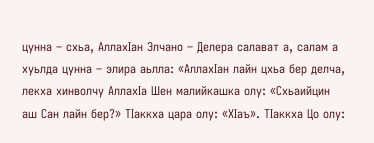цунна – схьа, АллахIан Элчано – Делера салават а, салам а хуьлда цунна – элира аьлла: «АллахIан лайн цхьа бер делча, лекха хинволчу АллахIа Шен малийкашка олу: «Схьаийцин аш Сан лайн бер?» ТIаккха цара олу: «ХIаъ». ТIаккха Цо олу: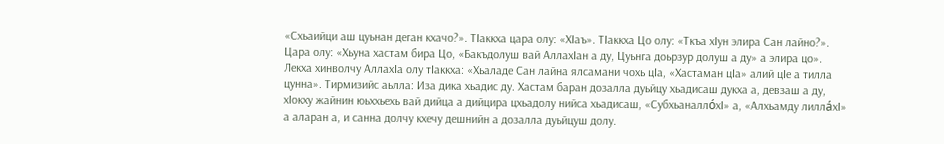«Схьаийци аш цуьнан деган кхачо?». ТIаккха цара олу: «ХIаъ». ТIаккха Цо олу: «Ткъа хIун элира Сан лайно?». Цара олу: «Хьуна хастам бира Цо, «Бакъдолуш вай АллахIан а ду, Цуьнга доьрзур долуш а ду» а элира цо». Лекха хинволчу АллахIа олу тIаккха: «Хьаладе Сан лайна ялсамани чохь цIа, «Хастаман цIа» алий цIе а тилла цунна». Тирмизийс аьлла: Иза дика хьадис ду. Хастам баран дозалла дуьйцу хьадисаш дукха а, девзаш а ду, хIокху жайнин юьххьехь вай дийца а дийцира цхьадолу нийса хьадисаш, «СубхьаналлóхI» а, «Алхьамду лиллáхI» а аларан а, и санна долчу кхечу дешнийн а дозалла дуьйцуш долу.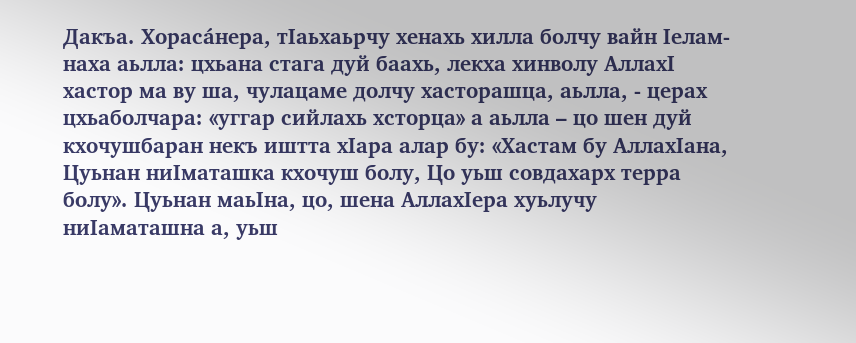Дакъа. Хорасáнера, тIаьхаьрчу хенахь хилла болчу вайн Iелам-наха аьлла: цхьана стага дуй баахь, лекха хинволу АллахI хастор ма ву ша, чулацаме долчу хасторашца, аьлла, - церах цхьаболчара: «уггар сийлахь хсторца» а аьлла – цо шен дуй кхочушбаран некъ иштта хIара алар бу: «Хастам бу АллахIана, Цуьнан ниIматашка кхочуш болу, Цо уьш совдахарх терра болу». Цуьнан маьIна, цо, шена АллахIера хуьлучу ниIаматашна а, уьш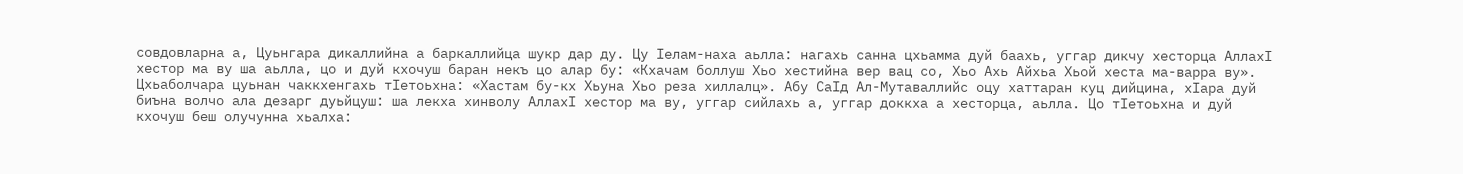совдовларна а, Цуьнгара дикаллийна а баркаллийца шукр дар ду. Цу Iелам-наха аьлла: нагахь санна цхьамма дуй баахь, уггар дикчу хесторца АллахI хестор ма ву ша аьлла, цо и дуй кхочуш баран некъ цо алар бу: «Кхачам боллуш Хьо хестийна вер вац со, Хьо Ахь Айхьа Хьой хеста ма-варра ву». Цхьаболчара цуьнан чаккхенгахь тIетоьхна: «Хастам бу-кх Хьуна Хьо реза хиллалц». Абу СаIд Ал-Мутаваллийс оцу хаттаран куц дийцина, хIара дуй биъна волчо ала дезарг дуьйцуш: ша лекха хинволу АллахI хестор ма ву, уггар сийлахь а, уггар доккха а хесторца, аьлла. Цо тIетоьхна и дуй кхочуш беш олучунна хьалха: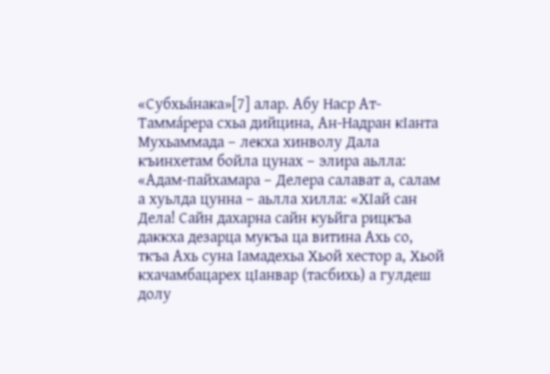«Субхьáнака»[7] алар. Абу Наср Ат-Таммáрера схьа дийцина, Ан-Надран кIанта Мухьаммада – лекха хинволу Дала къинхетам бойла цунах – элира аьлла: «Адам-пайхамара – Делера салават а, салам а хуьлда цунна – аьлла хилла: «ХIай сан Дела! Сайн дахарна сайн куьйга рицкъа даккха дезарца мукъа ца витина Ахь со, ткъа Ахь суна Iамадехьа Хьой хестор а, Хьой кхачамбацарех цIанвар (тасбихь) а гулдеш долу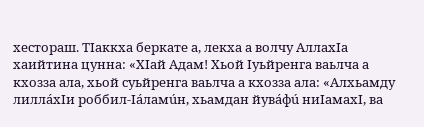хестораш. ТIаккха беркате а, лекха а волчу АллахIа хаийтина цунна: «ХIай Адам! Хьой Iуьйренга ваьлча а кхозза ала, хьой суьйренга ваьлча а кхозза ала: «Алхьамду лиллáхIи роббил-Iáламúн, хьамдан йувáфú ниIамахI, ва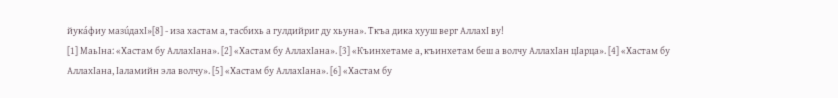йукáфиу мазúдахI»[8] - иза хастам а, тасбихь а гулдийриг ду хьуна». Ткъа дика хууш верг АллахI ву!
[1] МаьIна: «Хастам бу АллахIана». [2] «Хастам бу АллахIана». [3] «Къинхетаме а, къинхетам беш а волчу АллахIан цIарца». [4] «Хастам бу АллахIана, Iаламийн эла волчу». [5] «Хастам бу АллахIана». [6] «Хастам бу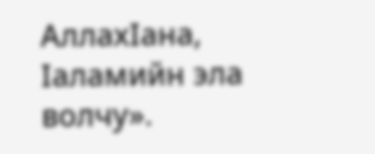АллахIана, Iаламийн эла волчу».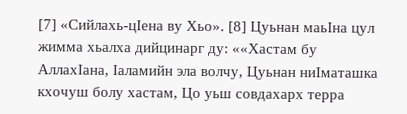[7] «Сийлахь-цIена ву Хьо». [8] Цуьнан маьIна цул жимма хьалха дийцинарг ду: ««Хастам бу АллахIана, Iаламийн эла волчу, Цуьнан ниIматашка кхочуш болу хастам, Цо уьш совдахарх терра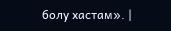болу хастам». |